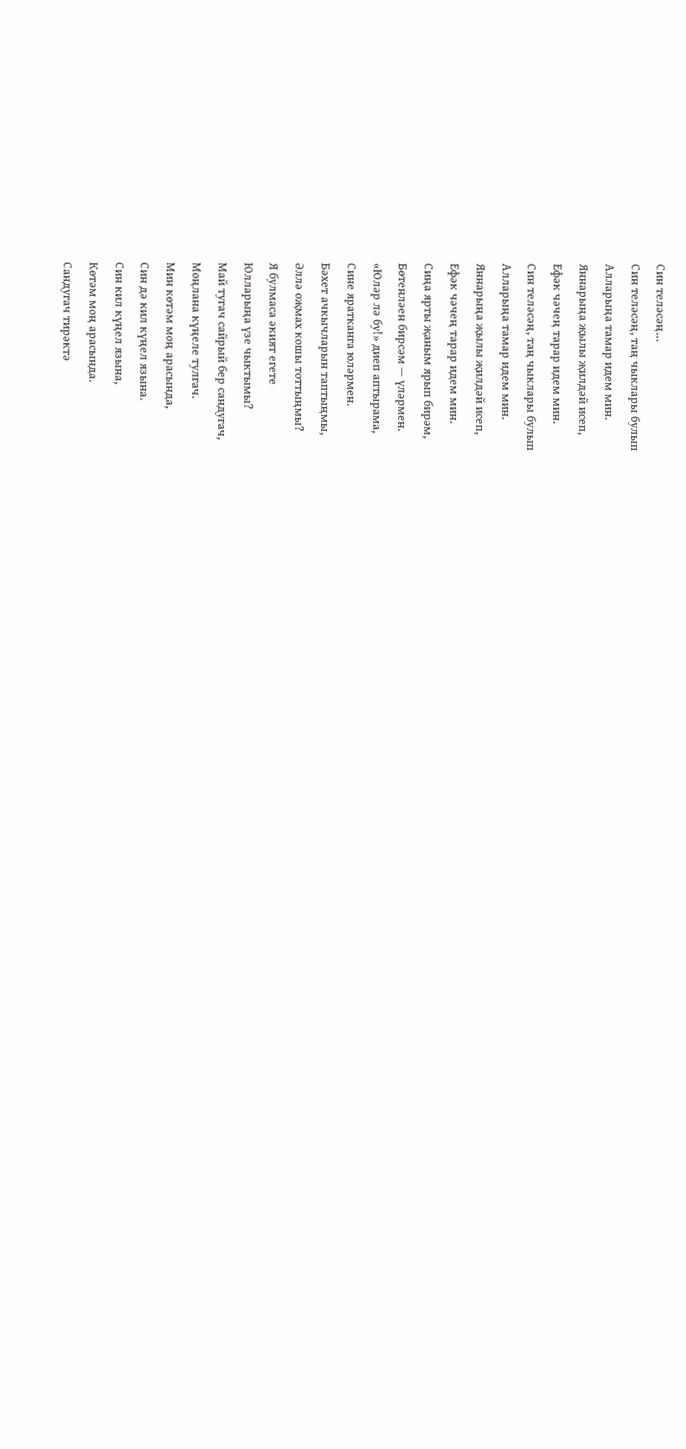Син теләсәң…
Син теләсәң, таң чыклары булып
Алларыңа тамар идем мин.
Яннарыңа җылы җилдәй исеп,
Ефәк чәчең тарар идем мин.
Син теләсәң, таң чыклары булып
Алларыңа тамар идем мин.
Яннарыңа җылы җилдәй исеп,
Ефәк чәчең тарар идем мин.
Сиңа ярты җаным ярып бирәм,
Бөтенләен бирсәм — үләрмен.
«Юләр лә бу!» диеп аптырама,
Сине яратканга юләрмен.
Бәхет ачкычларын таптыңмы,
Әллә оҗмах кошы тоттыңмы?
Я булмаса әкият егете
Юлларыңа үзе чыктымы?
Май тугач сайрый бер сандугач,
Моңлана күңеле тулгач.
Мин көтәм моң арасында,
Син дә кил күңел язына.
Син кил күңел язына,
Көтәм моң арасында.
Сандугач тирәктә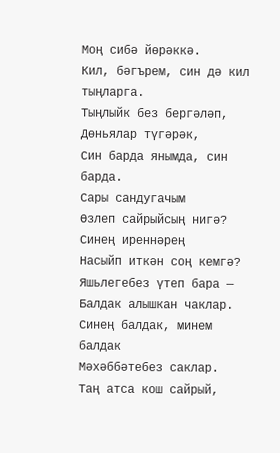Моң сибә йөрәккә.
Кил, бәгърем, син дә кил тыңларга.
Тыңлыйк без бергәләп,
Дөньялар түгәрәк,
Син барда янымда, син барда.
Сары сандугачым
Өзлеп сайрыйсың нигә?
Синең иреннәрең
Насыйп иткән соң кемгә?
Яшьлегебез үтеп бара —
Балдак алышкан чаклар.
Синең балдак, минем балдак
Мәхәббәтебез саклар.
Таң атса кош сайрый,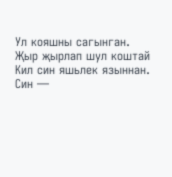Ул кояшны сагынган.
Җыр җырлап шул коштай
Кил син яшьлек языннан.
Син —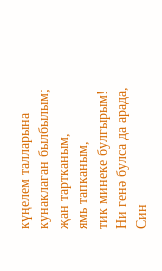күңелем талларына
кунаклаган былбылым;
җан тартканым,
ямь тапканым,
тик минеке булгырым!
Ни генә булса да арада,
Син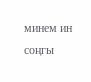минем ин соңгы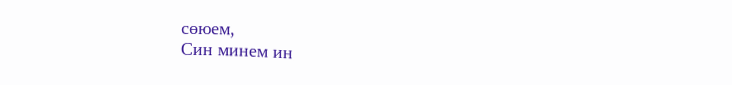сөюем,
Син минем ин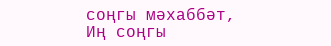соңгы мәхаббәт,
Иң соңгы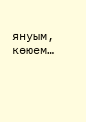януым, көюем…